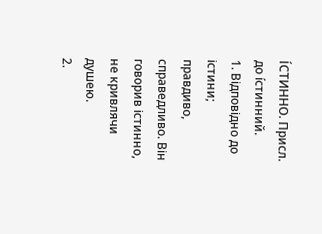І́СТИННО. Присл. до і́стинний.
1. Відповідно до істини; правдиво, справедливо. Він говорив істинно, не кривлячи душею.
2.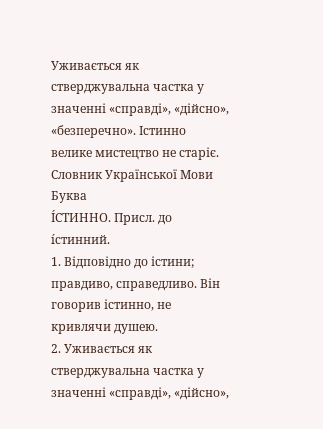Уживається як стверджувальна частка у значенні «справді», «дійсно», «безперечно». Істинно велике мистецтво не старіє.
Словник Української Мови
Буква
І́СТИННО. Присл. до і́стинний.
1. Відповідно до істини; правдиво, справедливо. Він говорив істинно, не кривлячи душею.
2. Уживається як стверджувальна частка у значенні «справді», «дійсно»,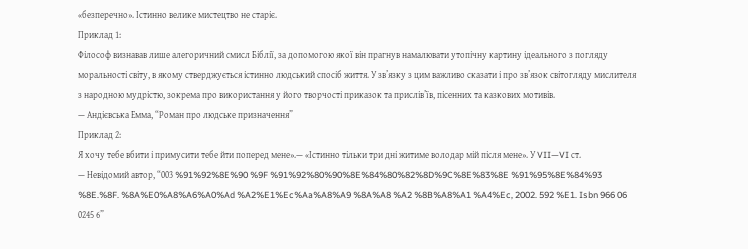«безперечно». Істинно велике мистецтво не старіє.
Приклад 1:
Філософ визнавав лише алегоричний смисл Біблії, за допомогою якої він прагнув намалювати утопічну картину ідеального з погляду моральності світу, в якому стверджується істинно людський спосіб життя. У зв’язку з цим важливо сказати і про зв’язок світогляду мислителя з народною мудрістю, зокрема про використання у його творчості приказок та прислів’їв, пісенних та казкових мотивів.
— Андієвська Емма, “Роман про людське призначення”
Приклад 2:
Я хочу тебе вбити і примусити тебе йти поперед мене».— «Істинно тільки три дні житиме володар мій після мене». У VII—VI ст.
— Невідомий автор, “003 %91%92%8E%90 %9F %91%92%80%90%8E%84%80%82%8D%9C%8E%83%8E %91%95%8E%84%93 %8E.%8F. %8A%E0%A8%A6%A0%Ad %A2%E1%Ec%Aa%A8%A9 %8A%A8 %A2 %8B%A8%A1 %A4%Ec, 2002. 592 %E1. Isbn 966 06 0245 6”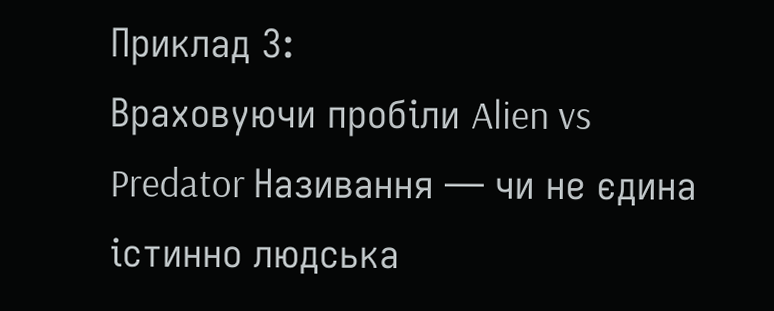Приклад 3:
Враховуючи пробіли Alien vs Predator Називання — чи не єдина істинно людська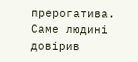прерогатива. Саме людині довірив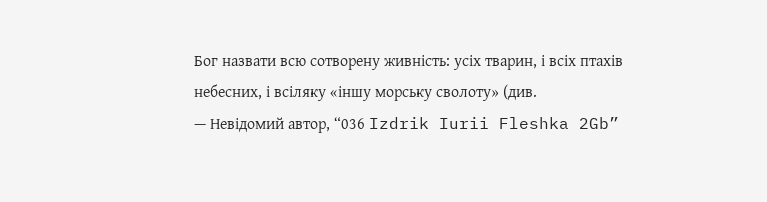Бог назвати всю сотворену живність: усіх тварин, і всіх птахів небесних, і всіляку «іншу морську сволоту» (див.
— Невідомий автор, “036 Izdrik Iurii Fleshka 2Gb”